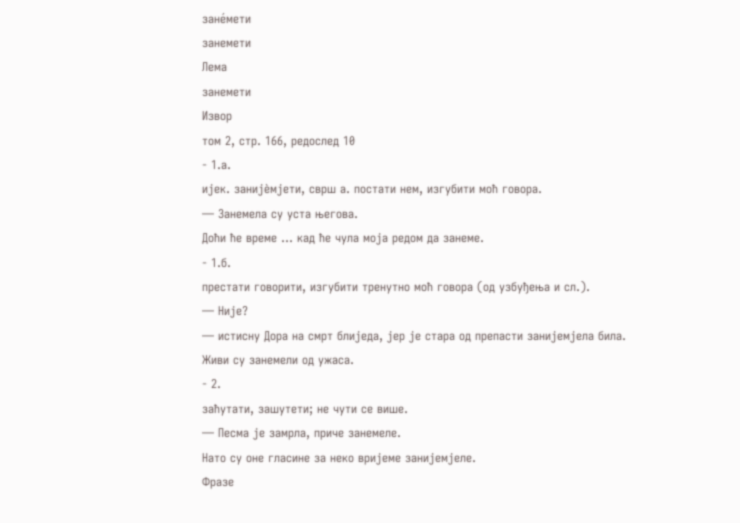зане́мети
занемети
Лема
занемети
Извор
том 2, стр. 166, редослед 10
- 1.а.
ијек. занијѐмјети, сврш а. постати нем, изгубити моћ говора.
— Занемела су уста његова.
Доћи ће време ... кад ће чула моја редом да занеме.
- 1.б.
престати говорити, изгубити тренутно моћ говора (од узбуђења и сл.).
— Није?
— истисну Дора на смрт блиједа, јер је стара од препасти занијемјела била.
Живи су занемели од ужаса.
- 2.
заћутати, зашутети; не чути се више.
— Песма је замрла, приче занемеле.
Нато су оне гласине за неко вријеме занијемјеле.
Фразе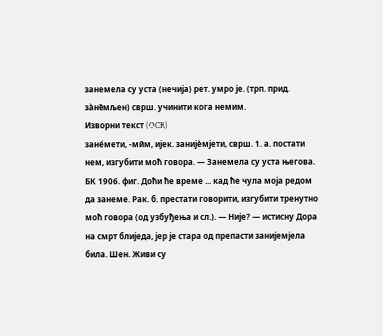занемела су уста (нечија) рет. умро је. (трп. прид. за̀не̄мљен) сврш. учинити кога немим.
Изворни текст (OCR)
зане́мети, -мӣм, ијек. занијѐмјети, сврш. 1. а. постати нем, изгубити моћ говора. — Занемела су уста његова. БК 1906. фиг. Доћи ће време ... кад ће чула моја редом да занеме. Рак. б. престати говорити, изгубити тренутно моћ говора (од узбуђења и сл.). — Није? — истисну Дора на смрт блиједа, јер је стара од препасти занијемјела била. Шен. Живи су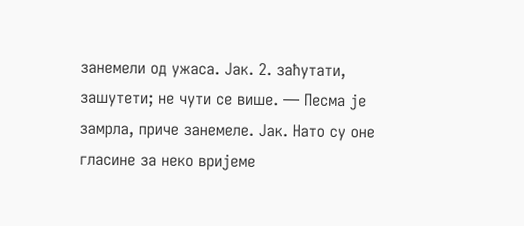занемели од ужаса. Јак. 2. заћутати, зашутети; не чути се више. — Песма је замрла, приче занемеле. Јак. Нато су оне гласине за неко вријеме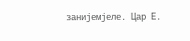занијемјеле. Цар Е.